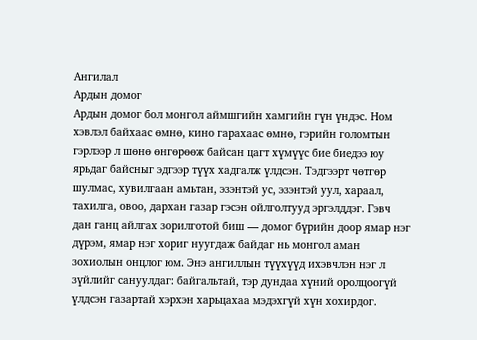Ангилал
Ардын домог
Ардын домог бол монгол аймшгийн хамгийн гүн үндэс. Ном хэвлэл байхаас өмнө, кино гарахаас өмнө, гэрийн голомтын гэрлээр л шөнө өнгөрөөж байсан цагт хүмүүс бие биедээ юу ярьдаг байсныг эдгээр түүх хадгалж үлдсэн. Тэдгээрт чөтгөр шулмас, хувилгаан амьтан, эзэнтэй ус, эзэнтэй уул, хараал, тахилга, овоо, дархан газар гэсэн ойлголтууд эргэлддэг. Гэвч дан ганц айлгах зорилготой биш — домог бүрийн доор ямар нэг дүрэм, ямар нэг хориг нуугдаж байдаг нь монгол аман зохиолын онцлог юм. Энэ ангиллын түүхүүд ихэвчлэн нэг л зүйлийг сануулдаг: байгальтай, тэр дундаа хүний оролцоогүй үлдсэн газартай хэрхэн харьцахаа мэдэхгүй хүн хохирдог.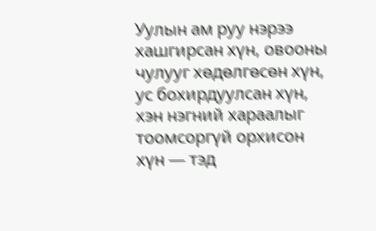Уулын ам руу нэрээ хашгирсан хүн, овооны чулууг хөдөлгөсөн хүн, ус бохирдуулсан хүн, хэн нэгний хараалыг тоомсоргүй орхисон хүн — тэд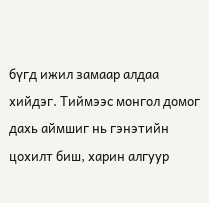бүгд ижил замаар алдаа хийдэг. Тиймээс монгол домог дахь аймшиг нь гэнэтийн цохилт биш, харин алгуур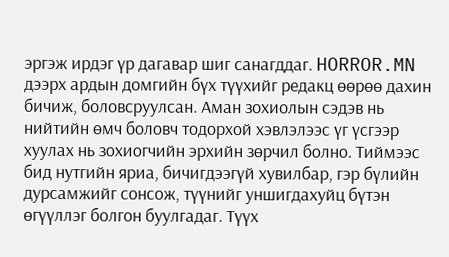эргэж ирдэг үр дагавар шиг санагддаг. HORROR.MN дээрх ардын домгийн бүх түүхийг редакц өөрөө дахин бичиж, боловсруулсан. Аман зохиолын сэдэв нь нийтийн өмч боловч тодорхой хэвлэлээс үг үсгээр хуулах нь зохиогчийн эрхийн зөрчил болно. Тиймээс бид нутгийн яриа, бичигдээгүй хувилбар, гэр бүлийн дурсамжийг сонсож, түүнийг уншигдахуйц бүтэн өгүүллэг болгон буулгадаг. Түүх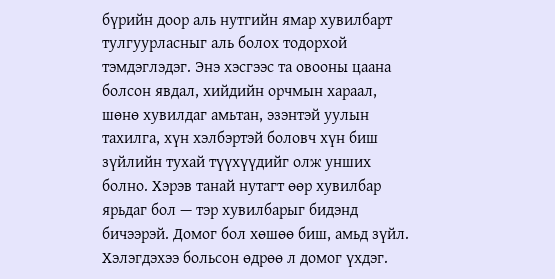бүрийн доор аль нутгийн ямар хувилбарт тулгуурласныг аль болох тодорхой тэмдэглэдэг. Энэ хэсгээс та овооны цаана болсон явдал, хийдийн орчмын хараал, шөнө хувилдаг амьтан, эзэнтэй уулын тахилга, хүн хэлбэртэй боловч хүн биш зүйлийн тухай түүхүүдийг олж унших болно. Хэрэв танай нутагт өөр хувилбар ярьдаг бол — тэр хувилбарыг бидэнд бичээрэй. Домог бол хөшөө биш, амьд зүйл. Хэлэгдэхээ больсон өдрөө л домог үхдэг.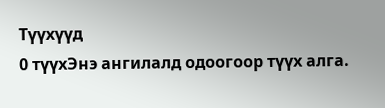Түүхүүд
0 түүхЭнэ ангилалд одоогоор түүх алга.